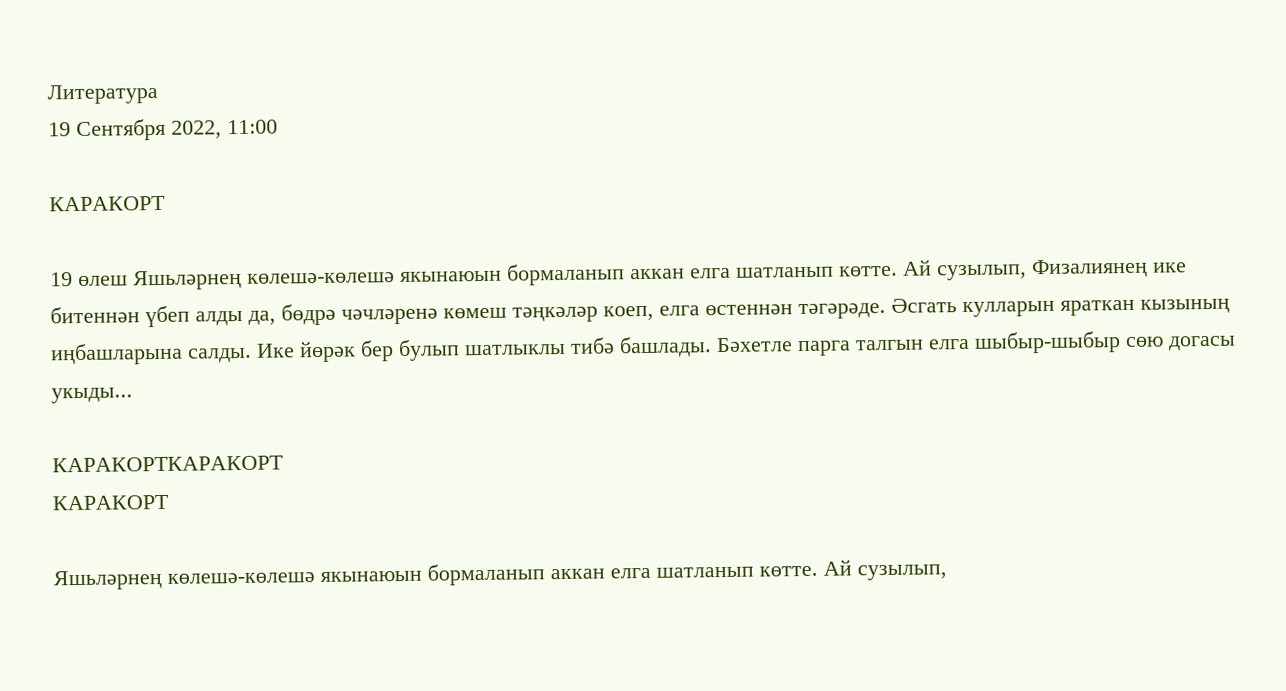Литература
19 Сентября 2022, 11:00

КАРАКОРТ

19 өлеш Яшьләрнең көлешә-көлешә якынаюын бормаланып аккан елга шатланып көтте. Ай сузылып, Физалиянең ике битеннән үбеп алды да, бөдрә чәчләренә көмеш тәңкәләр коеп, елга өстеннән тәгәрәде. Әсгать кулларын яраткан кызының иңбашларына салды. Ике йөрәк бер булып шатлыклы тибә башлады. Бәхетле парга талгын елга шыбыр-шыбыр сөю догасы укыды...

КАРАКОРТКАРАКОРТ
КАРАКОРТ

Яшьләрнең көлешә-көлешә якынаюын бормаланып аккан елга шатланып көтте. Ай сузылып,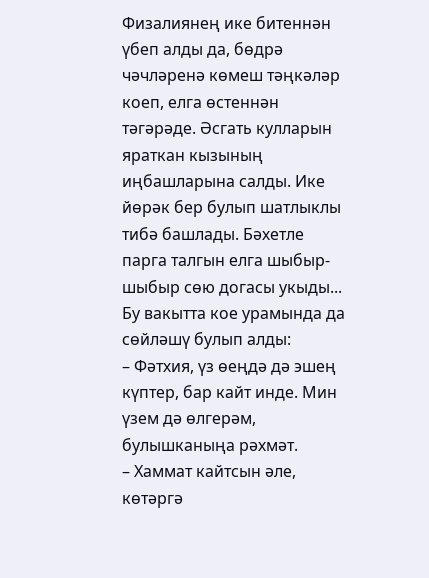Физалиянең ике битеннән үбеп алды да, бөдрә чәчләренә көмеш тәңкәләр коеп, елга өстеннән тәгәрәде. Әсгать кулларын яраткан кызының иңбашларына салды. Ике йөрәк бер булып шатлыклы тибә башлады. Бәхетле парга талгын елга шыбыр-шыбыр сөю догасы укыды...
Бу вакытта кое урамында да сөйләшү булып алды:
– Фәтхия, үз өеңдә дә эшең күптер, бар кайт инде. Мин үзем дә өлгерәм, булышканыңа рәхмәт.
– Хаммат кайтсын әле, көтәргә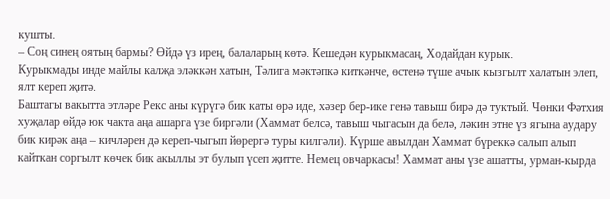кушты.
– Соң синең оятың бармы? Өйдә үз ирең, балаларың көтә. Кешедән курыкмасаң, Ходайдан курык.
Курыкмады инде майлы калҗа эләккән хатын, Тәлига мәктәпкә киткәнче, өстенә түше ачык кызгылт халатын элеп, ялт кереп җитә.
Баштагы вакытта этләре Рекс аны күрүгә бик каты өрә иде, хәзер бер-ике генә тавыш бирә дә туктый. Чөнки Фәтхия хуҗалар өйдә юк чакта аңа ашарга үзе биргәли (Хаммат белсә, тавыш чыгасын да белә, ләкин этне үз ягына аудару бик кирәк аңа – кичләрен дә кереп-чыгып йөрергә туры килгәли). Күрше авылдан Хаммат бүреккә салып алып кайткан соргылт көчек бик акыллы эт булып үсеп җитте. Немец овчаркасы! Хаммат аны үзе ашатты, урман-кырда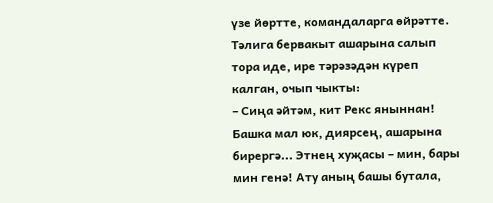үзе йөртте, командаларга өйрәтте. Тәлига бервакыт ашарына салып тора иде, ире тәрәзәдән күреп калган, очып чыкты:
– Сиңа әйтәм, кит Рекс яныннан! Башка мал юк, диярсең, ашарына бирергә... Этнең хуҗасы – мин, бары мин генә! Ату аның башы бутала,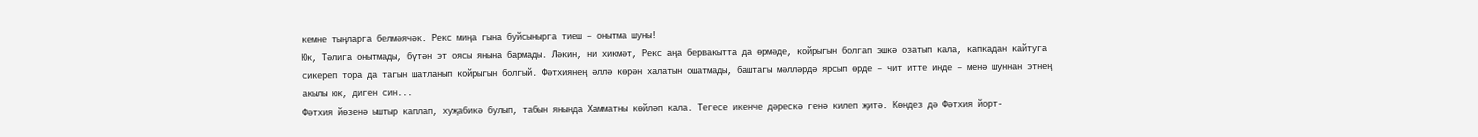кемне тыңларга белмәячәк. Рекс миңа гына буйсынырга тиеш – онытма шуны!
Юк, Тәлига онытмады, бүтән эт оясы янына бармады. Ләкин, ни хикмәт, Рекс аңа бервакытта да өрмәде, койрыгын болгап эшкә озатып кала, капкадан кайтуга сикереп тора да тагын шатланып койрыгын болгый. Фәтхиянең әллә көрән халатын ошатмады, баштагы мәлләрдә ярсып өрде – чит итте инде – менә шуннан этнең акылы юк, диген син...
Фәтхия йөзенә ыштыр каплап, хуҗабикә булып, табын янында Хамматны көйләп кала. Тегесе икенче дәрескә генә килеп җитә. Көндез дә Фәтхия йорт-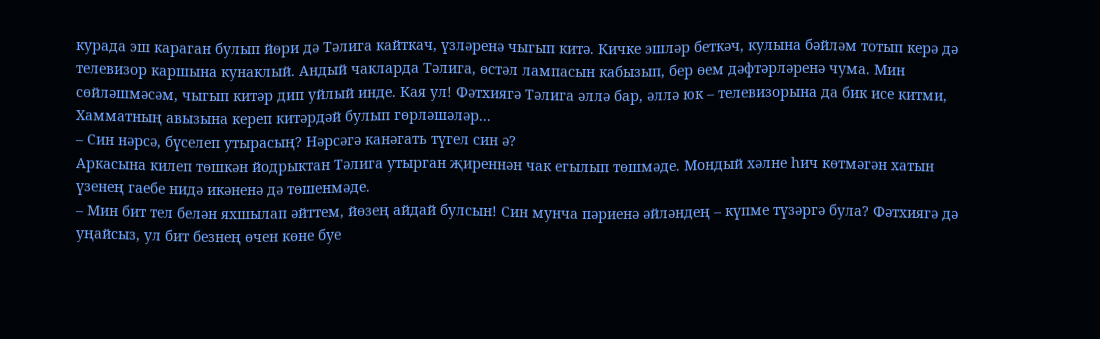курада эш караган булып йөри дә Тәлига кайткач, үзләренә чыгып китә. Кичке эшләр беткәч, кулына бәйләм тотып керә дә телевизор каршына кунаклый. Андый чакларда Тәлига, өстәл лампасын кабызып, бер өем дәфтәрләренә чума. Мин сөйләшмәсәм, чыгып китәр дип уйлый инде. Кая ул! Фәтхиягә Тәлига әллә бар, әллә юк – телевизорына да бик исе китми, Хамматның авызына кереп китәрдәй булып гөрләшәләр...
– Син нәрсә, бүселеп утырасың? Нәрсәгә канәгать түгел син ә?
Аркасына килеп төшкән йодрыктан Тәлига утырган җиреннән чак егылып төшмәде. Мондый хәлне һич көтмәгән хатын үзенең гаебе нидә икәненә дә төшенмәде.
– Мин бит тел белән яхшылап әйттем, йөзең айдай булсын! Син мунча пәриенә әйләндең – күпме түзәргә була? Фәтхиягә дә уңайсыз, ул бит безнең өчен көне буе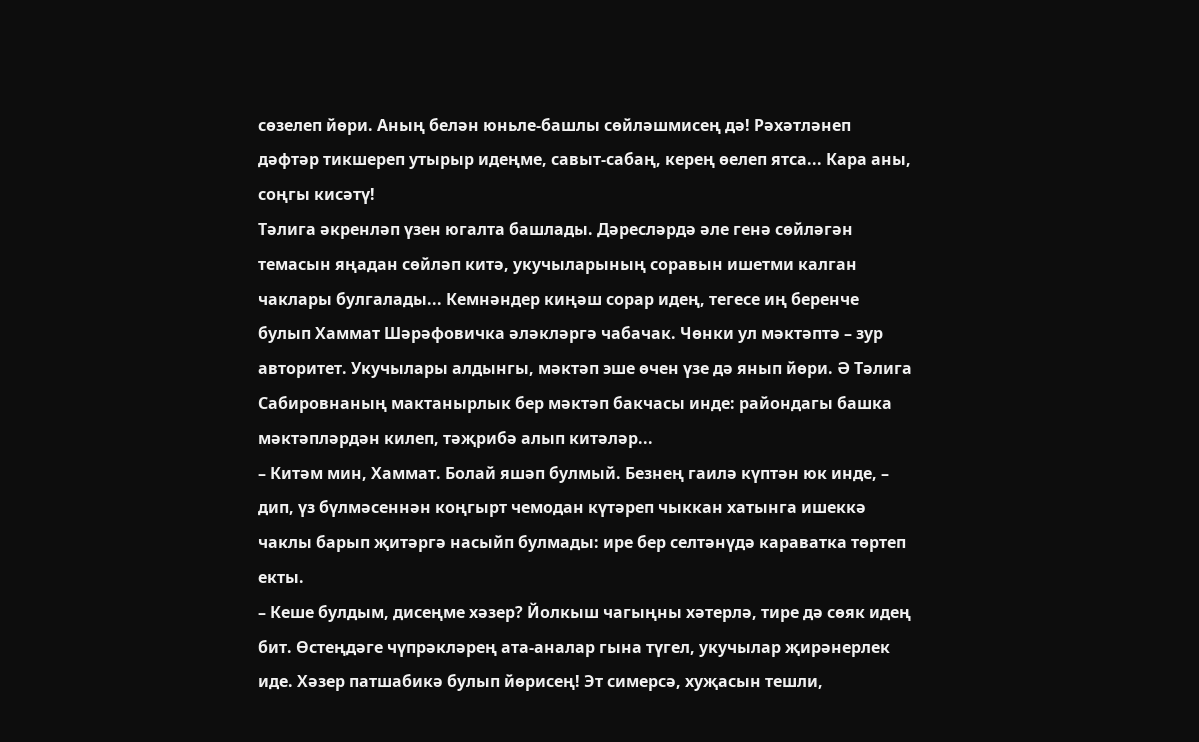сөзелеп йөри. Аның белән юньле-башлы сөйләшмисең дә! Рәхәтләнеп дәфтәр тикшереп утырыр идеңме, савыт-сабаң, керең өелеп ятса... Кара аны, соңгы кисәтү!
Тәлига әкренләп үзен югалта башлады. Дәресләрдә әле генә сөйләгән темасын яңадан сөйләп китә, укучыларының соравын ишетми калган чаклары булгалады... Кемнәндер киңәш сорар идең, тегесе иң беренче булып Хаммат Шәрәфовичка әләкләргә чабачак. Чөнки ул мәктәптә – зур авторитет. Укучылары алдынгы, мәктәп эше өчен үзе дә янып йөри. Ә Тәлига Сабировнаның мактанырлык бер мәктәп бакчасы инде: райондагы башка мәктәпләрдән килеп, тәҗрибә алып китәләр...
– Китәм мин, Хаммат. Болай яшәп булмый. Безнең гаилә күптән юк инде, – дип, үз бүлмәсеннән коңгырт чемодан күтәреп чыккан хатынга ишеккә чаклы барып җитәргә насыйп булмады: ире бер селтәнүдә караватка төртеп екты.
– Кеше булдым, дисеңме хәзер? Йолкыш чагыңны хәтерлә, тире дә сөяк идең бит. Өстеңдәге чүпрәкләрең ата-аналар гына түгел, укучылар җирәнерлек иде. Хәзер патшабикә булып йөрисең! Эт симерсә, хуҗасын тешли,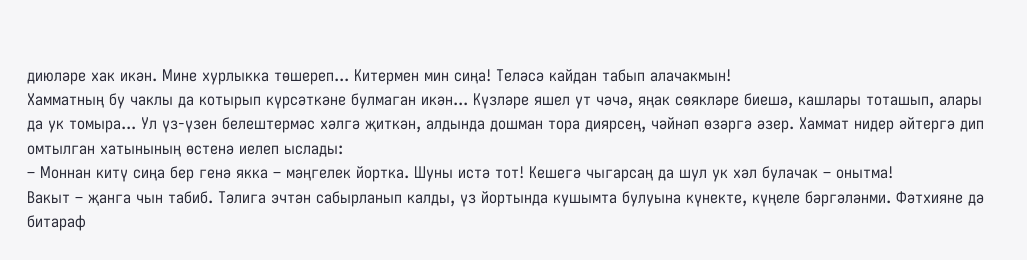диюләре хак икән. Мине хурлыкка төшереп... Китермен мин сиңа! Теләсә кайдан табып алачакмын!
Хамматның бу чаклы да котырып күрсәткәне булмаган икән... Күзләре яшел ут чәчә, яңак сөякләре биешә, кашлары тоташып, алары да ук томыра... Ул үз-үзен белештермәс хәлгә җиткән, алдында дошман тора диярсең, чәйнәп өзәргә әзер. Хаммат нидер әйтергә дип омтылган хатынының өстенә иелеп ыслады:
– Моннан китү сиңа бер генә якка – мәңгелек йортка. Шуны истә тот! Кешегә чыгарсаң да шул ук хәл булачак – онытма!
Вакыт – җанга чын табиб. Тәлига эчтән сабырланып калды, үз йортында кушымта булуына күнекте, күңеле бәргәләнми. Фәтхияне дә битараф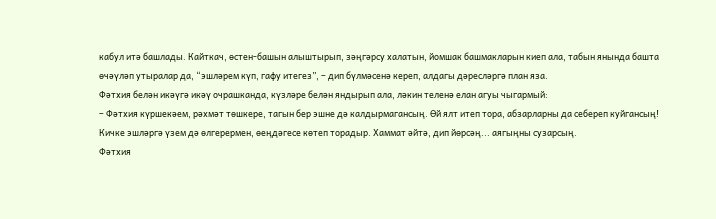кабул итә башлады. Кайткач, өстен-башын алыштырып, зәңгәрсу халатын, йомшак башмакларын киеп ала, табын янында башта өчәүләп утыралар да, “эшләрем күп, гафу итегез”, – дип бүлмәсенә кереп, алдагы дәресләргә план яза.
Фәтхия белән икәүгә икәү очрашканда, күзләре белән яндырып ала, ләкин теленә елан агуы чыгармый:
– Фәтхия күршекәем, рәхмәт төшкере, тагын бер эшне дә калдырмагансың. Өй ялт итеп тора, абзарларны да себереп куйгансың! Кичке эшләргә үзем дә өлгерермен, өеңдәгесе көтеп торадыр. Хаммат әйтә, дип йөрсәң... аягыңны сузарсың.
Фәтхия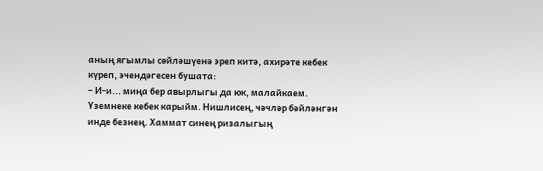аның ягымлы сөйләшүенә эреп китә, ахирәте кебек күреп, эчендәгесен бушата:
– И-и... миңа бер авырлыгы да юк, малайкаем. Үземнеке кебек карыйм. Нишлисең, чәчләр бәйләнгән инде безнең. Хаммат синең ризалыгың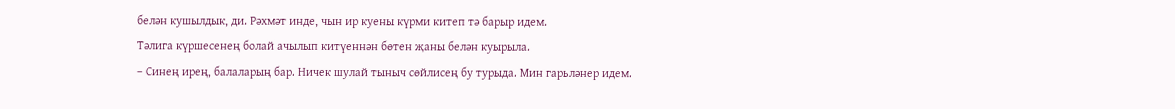белән кушылдык, ди. Рәхмәт инде, чын ир куены күрми китеп тә барыр идем.
Тәлига күршесенең болай ачылып китүеннән бөтен җаны белән куырыла.
– Синең ирең, балаларың бар. Ничек шулай тыныч сөйлисең бу турыда. Мин гарьләнер идем.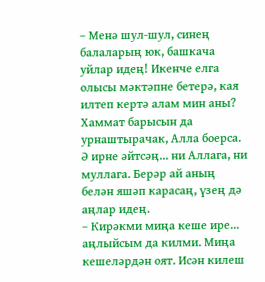– Менә шул-шул, синең балаларың юк, башкача уйлар идең! Икенче елга олысы мәктәпне бетерә, кая илтеп кертә алам мин аны? Хаммат барысын да урнаштырачак, Алла боерса. Ә ирне әйтсәң... ни Аллага, ни муллага. Берәр ай аның белән яшәп карасаң, үзең дә аңлар идең.
– Кирәкми миңа кеше ире... аңлыйсым да килми. Миңа кешеләрдән оят. Исән килеш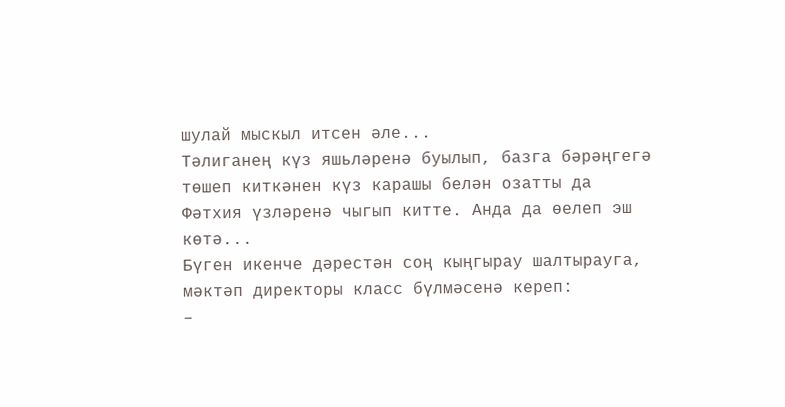шулай мыскыл итсен әле...
Тәлиганең күз яшьләренә буылып, базга бәрәңгегә төшеп киткәнен күз карашы белән озатты да Фәтхия үзләренә чыгып китте. Анда да өелеп эш көтә...
Бүген икенче дәрестән соң кыңгырау шалтырауга, мәктәп директоры класс бүлмәсенә кереп:
–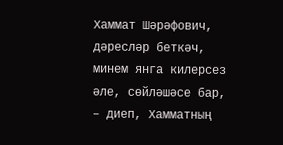Хаммат Шәрәфович, дәресләр беткәч, минем янга килерсез әле, сөйләшәсе бар, – диеп, Хамматның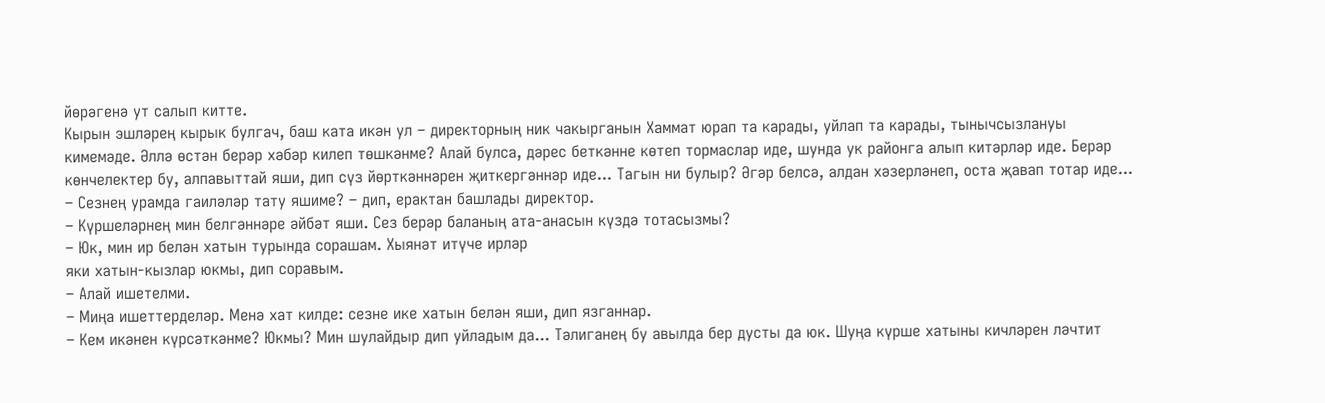йөрәгенә ут салып китте.
Кырын эшләрең кырык булгач, баш ката икән ул – директорның ник чакырганын Хаммат юрап та карады, уйлап та карады, тынычсызлануы кимемәде. Әллә өстән берәр хәбәр килеп төшкәнме? Алай булса, дәрес беткәнне көтеп тормаслар иде, шунда ук районга алып китәрләр иде. Берәр көнчелектер бу, алпавыттай яши, дип сүз йөрткәннәрен җиткергәннәр иде... Тагын ни булыр? Әгәр белсә, алдан хәзерләнеп, оста җавап тотар иде...
– Сезнең урамда гаиләләр тату яшиме? – дип, ерактан башлады директор.
– Күршеләрнең мин белгәннәре әйбәт яши. Сез берәр баланың ата-анасын күздә тотасызмы?
– Юк, мин ир белән хатын турында сорашам. Хыянәт итүче ирләр
яки хатын-кызлар юкмы, дип соравым.
– Алай ишетелми.
– Миңа ишеттерделәр. Менә хат килде: сезне ике хатын белән яши, дип язганнар.
– Кем икәнен күрсәткәнме? Юкмы? Мин шулайдыр дип уйладым да... Тәлиганең бу авылда бер дусты да юк. Шуңа күрше хатыны кичләрен ләчтит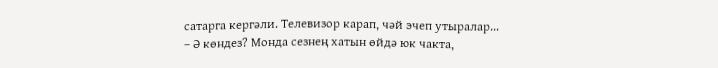сатарга кергәли. Телевизор карап, чәй эчеп утыралар...
– Ә көндез? Монда сезнең хатын өйдә юк чакта,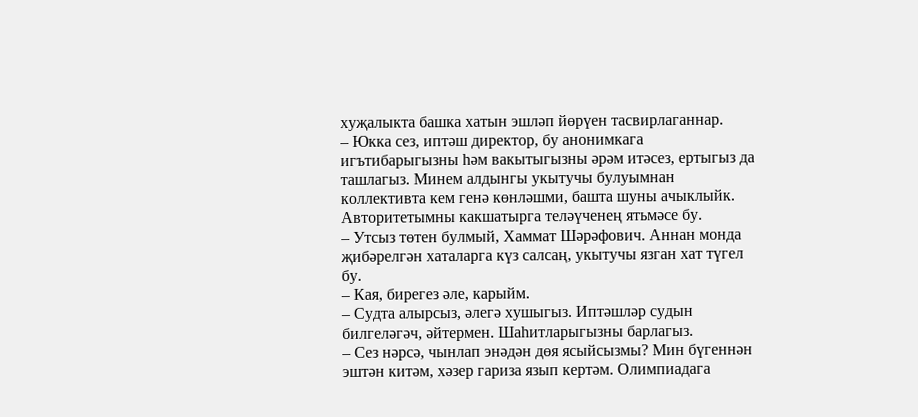хуҗалыкта башка хатын эшләп йөрүен тасвирлаганнар.
– Юкка сез, иптәш директор, бу анонимкага игътибарыгызны һәм вакытыгызны әрәм итәсез, ертыгыз да ташлагыз. Минем алдынгы укытучы булуымнан коллективта кем генә көнләшми, башта шуны ачыклыйк. Авторитетымны какшатырга теләүченең ятьмәсе бу.
– Утсыз төтен булмый, Хаммат Шәрәфович. Аннан монда җибәрелгән хаталарга күз салсаң, укытучы язган хат түгел бу.
– Кая, бирегез әле, карыйм.
– Судта алырсыз, әлегә хушыгыз. Иптәшләр судын билгеләгәч, әйтермен. Шаһитларыгызны барлагыз.
– Сез нәрсә, чынлап энәдән дөя ясыйсызмы? Мин бүгеннән эштән китәм, хәзер гариза язып кертәм. Олимпиадага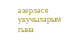әзерләсе укучыларым гына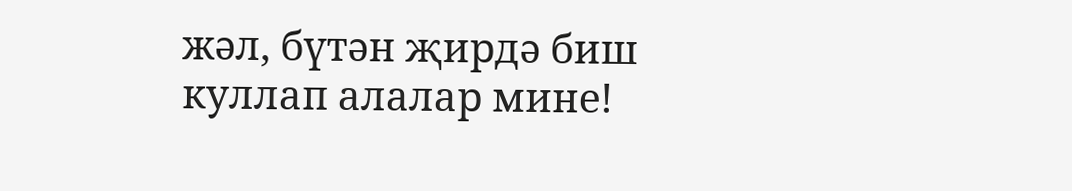жәл, бүтән җирдә биш куллап алалар мине!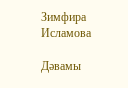Зимфира Исламова

Дәвамы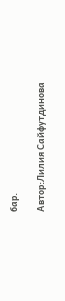бар.

Автор:Лилия Сайфутдинова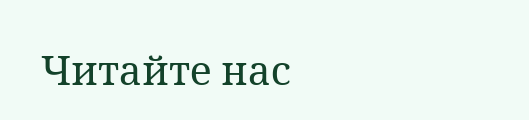Читайте нас